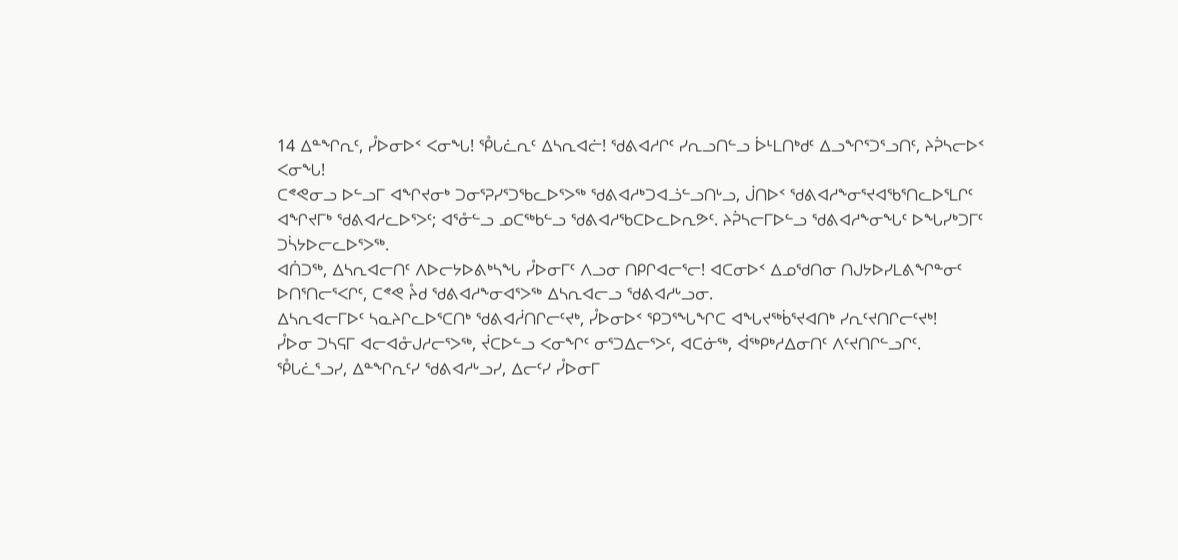14 ᐃᓐᖏᕆᑦ, ᓮᐅᓂᐅᑉ ᐸᓂᖓ! ᕾᒐᓛᕆᑦ ᐃᓴᕆᐊᓖ! ᖁᕕᐊᓱᒋᑦ ᓯᕆᓗᑎᓪᓗ ᐆᒻᒪᑎᒃᑯᑦ ᐃᓗᖏᕐᑐᕐᓗᑎᑦ, ᔨᕉᓴᓕᐅᑉ ᐸᓂᖓ!
ᑕᕝᕙᓂᓗ ᐅᓪᓗᒥ ᐊᖏᔪᓂᒃ ᑐᓂᕐᕈᓯᕐᑐᖃᓚᐅᕐᐳᖅ ᖁᕕᐊᓱᒃᑐᐊᓘᓪᓗᑎᒡᓗ, ᒎᑎᐅᑉ ᖁᕕᐊᓱᖕᓂᕐᔪᐊᖃᕐᑎᓚᐅᕐᒪᒋᑦ ᐊᖏᔪᒥᒃ ᖁᕕᐊᓱᓚᐅᕐᐳᑦ; ᐊᕐᓁᓪᓗ ᓄᑕᖅᑲᓪᓗ ᖁᕕᐊᓱᖃᑕᐅᓚᐅᕆᕗᑦ. ᔨᕉᓴᓕᒥᐅᓪᓗ ᖁᕕᐊᓱᖕᓂᖓᑦ ᐅᖓᓯᒃᑐᒥᑦ ᑐᓵᔭᐅᓕᓚᐅᕐᐳᖅ.
ᐊᑏᑐᖅ, ᐃᓴᕆᐊᓕᑎᑦ ᐱᐅᓕᔭᐅᕕᒃᓴᖓ ᓮᐅᓂᒥᑦ ᐱᓗᓂ ᑎᑭᒋᐊᓕᕐᓕ! ᐊᑕᓂᐅᑉ ᐃᓄᖁᑎᓂ ᑎᒍᔭᐅᓯᒪᕕᖏᓐᓂᑦ ᐅᑎᕐᑎᓕᕐᐸᒋᑦ, ᑕᕝᕙ ᔧᑯ ᖁᕕᐊᓱᖕᓂᐊᕐᐳᖅ ᐃᓴᕆᐊᓕᓗ ᖁᕕᐊᓱᒡᓗᓂ.
ᐃᓴᕆᐊᓕᒥᐅᑦ ᓴᓇᔨᒋᓚᐅᕐᑕᑎᒃ ᖁᕕᐊᓲᑎᒋᓕᑦᔪᒃ, ᓮᐅᓂᐅᑉ ᕿᑐᕐᖓᖏᑕ ᐊᖓᔪᖅᑳᕐᔪᐊᑎᒃ ᓯᕆᑦᔪᑎᒋᓕᑦᔪᒃ!
ᓮᐅᓂ ᑐᓴᕋᒥ ᐊᓕᐊᓁᒍᓱᓕᕐᐳᖅ, ᔫᑕᐅᓪᓗ ᐸᓂᖏᑦ ᓂᕐᑐᐃᓕᕐᐳᑦ, ᐊᑕᓃᖅ, ᐋᖅᑭᒃᓱᐃᓂᑎᑦ ᐱᑦᔪᑎᒋᓪᓗᒋᑦ.
ᕾᒐᓛᕐᓗᓯ, ᐃᓐᖏᕆᑦᓯ ᖁᕕᐊᓱᒡᓗᓯ, ᐃᓕᑦᓯ ᓮᐅᓂᒥ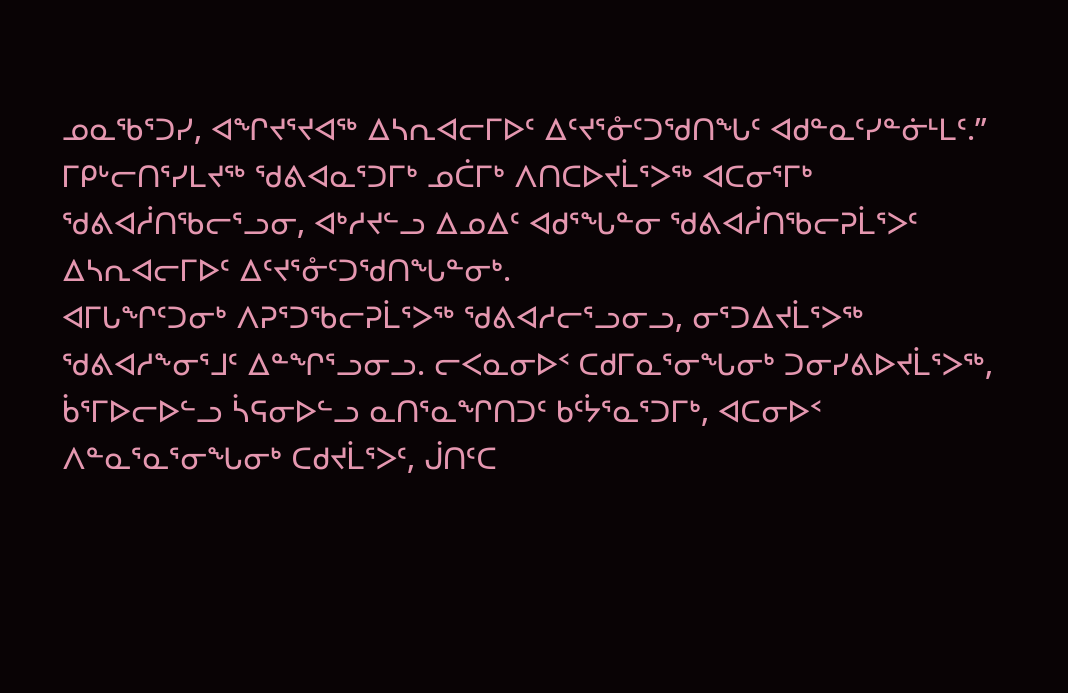ᓄᓇᖃᕐᑐᓯ, ᐊᖏᔪᕐᔪᐊᖅ ᐃᓴᕆᐊᓕᒥᐅᑦ ᐃᑦᔪᕐᓁᑦᑐᖁᑎᖓᑦ ᐊᑯᓐᓇᑦᓯᓐᓃᒻᒪᑦ.”
ᒥᑭᒡᓕᑎᕐᓯᒪᔪᖅ ᖁᕕᐊᓇᕐᑐᒥᒃ ᓄᑖᒥᒃ ᐱᑎᑕᐅᔪᒫᕐᐳᖅ ᐊᑕᓂᕐᒥᒃ ᖁᕕᐊᓲᑎᖃᓕᕐᓗᓂ, ᐊᒃᓱᔪᓪᓗ ᐃᓄᐃᑦ ᐊᑯᕐᖓᓐᓂ ᖁᕕᐊᓲᑎᖃᓕᕈᒫᕐᐳᑦ ᐃᓴᕆᐊᓕᒥᐅᑦ ᐃᑦᔪᕐᓁᑦᑐᖁᑎᖓᓐᓂᒃ.
ᐊᒥᒐᖏᑦᑐᓂᒃ ᐱᕈᕐᑐᖃᓕᕈᒫᕐᐳᖅ ᖁᕕᐊᓱᓕᕐᓗᓂᓗ, ᓂᕐᑐᐃᔪᒫᕐᐳᖅ ᖁᕕᐊᓱᖕᓂᕐᒧᑦ ᐃᓐᖏᕐᓗᓂᓗ. ᓕᐸᓇᓂᐅᑉ ᑕᑯᒥᓇᕐᓂᖓᓂᒃ ᑐᓂᓯᕕᐅᔪᒫᕐᐳᖅ, ᑳᕐᒥᐅᓕᐅᓪᓗ ᓵᕋᓂᐅᓪᓗ ᓇᑎᕐᓇᖏᑎᑐᑦ ᑲᑦᔮᕐᓇᕐᑐᒥᒃ, ᐊᑕᓂᐅᑉ ᐱᓐᓇᕐᓇᕐᓂᖓᓂᒃ ᑕᑯᔪᒫᕐᐳᑦ, ᒎᑎᑦᑕ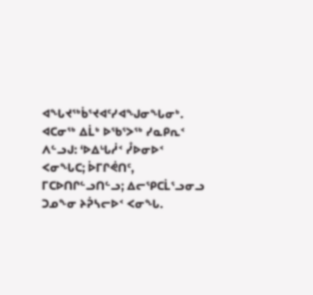ᐊᖓᔪᖅᑳᕐᔪᐊᑦᓯᐊᖑᓂᖓᓂᒃ.
ᐊᑕᓂᖅ ᐃᒫᒃ ᐅᖃᕐᐳᖅ ᓯᓇᑭᕆᑉ ᐱᓪᓗᒍ: ‘ᐅᐃᒡᒐᓲᑉ ᓮᐅᓂᐅᑉ ᐸᓂᖓᑕ; ᐆᒥᒋᕚᑎᑦ, ᒥᑕᐅᑎᒋᓪᓗᑎᓪᓗ; ᐃᓕᕿᑕᒫᕐᓗᓂᓗ ᑐᓄᖕᓂ ᔨᕉᓴᓕᐅᑉ ᐸᓂᖓ.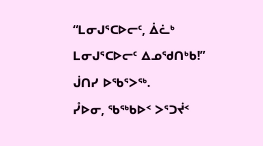“ᒪᓂᒍᕐᑕᐅᓕᑦ, ᐄᓛᒃ ᒪᓂᒍᕐᑕᐅᓕᑦ ᐃᓄᖁᑎᒃᑲ!” ᒎᑎᓯ ᐅᖃᕐᐳᖅ.
ᓮᐅᓂ, ᖃᖅᑲᐅᑉ ᐳᕐᑐᔫᑉ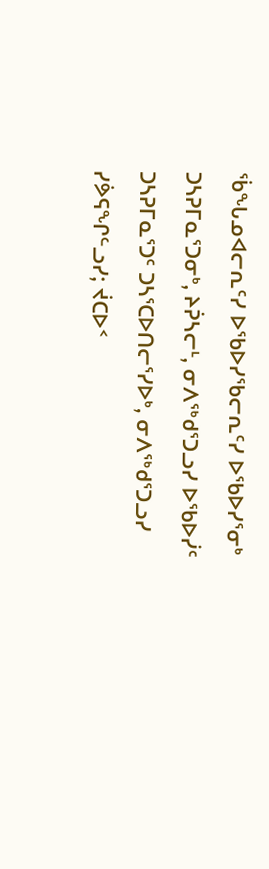ᖄᖓᓄᐊᓕᕆᑦᓯ ᐅᖃᐅᓯᖃᓕᕆᑦᓯ ᐅᖃᐅᓯᕐᓂᒃ ᑐᓴᕈᒥᓇᕐᑐᓂᒃ, ᔨᕉᓴᓕᒻ, ᓂᐱᖅᑯᕐᑐᓗᓯ ᐅᖃᐅᓰᑦ ᑐᓴᕈᒥᓇᕐᑐᑦ ᑐᓴᕐᑕᐅᑎᓕᕐᓯᐅᒃ, ᓂᐱᖅᑯᕐᑐᓗᓯ ᓯᕘᕋᖏᓪᓗᓯ; ᔫᑕᐅᑉ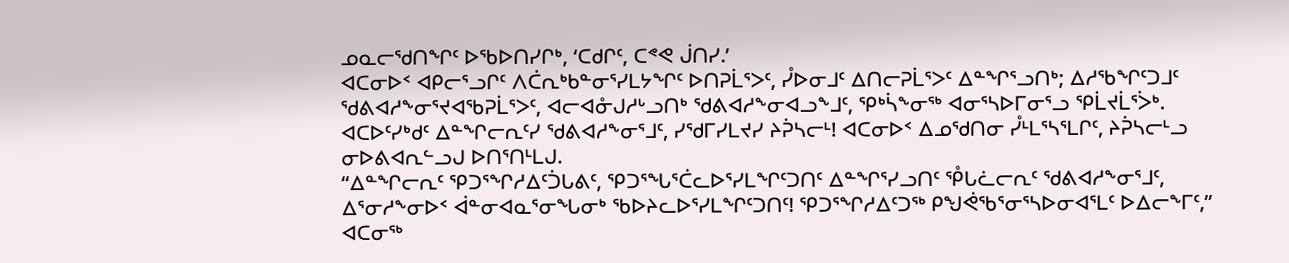ᓄᓇᓕᖁᑎᖏᑦ ᐅᖃᐅᑎᓯᒋᒃ, ‘ᑕᑯᒋᑦ, ᑕᕝᕙ ᒎᑎᓯ.’
ᐊᑕᓂᐅᑉ ᐊᑭᓕᕐᓗᒋᑦ ᐱᑖᕆᒃᑲᓐᓂᕐᓯᒪᔭᖏᑦ ᐅᑎᕈᒫᕐᐳᑦ, ᓮᐅᓂᒧᑦ ᐃᑎᓕᕈᒫᕐᐳᑦ ᐃᓐᖏᕐᓗᑎᒃ; ᐃᓱᖃᖏᑦᑐᒧᑦ ᖁᕕᐊᓱᖕᓂᕐᔪᐊᖃᕈᒫᕐᐳᑦ, ᐊᓕᐊᓁᒍᓱᒡᓗᑎᒃ ᖁᕕᐊᓱᖕᓂᐊᓗᖕᒧᑦ, ᕿᒃᓵᖕᓂᖅ ᐊᓂᕐᓴᐅᒥᓂᕐᓗ ᕿᒫᔪᒫᕐᐴᒃ.
ᐊᑕᐅᑦᓯᒃᑯᑦ ᐃᓐᖏᓕᕆᑦᓯ ᖁᕕᐊᓱᖕᓂᕐᒧᑦ, ᓯᖁᒥᓯᒪᔪᓯ ᔨᕉᓴᓕᒻ! ᐊᑕᓂᐅᑉ ᐃᓄᖁᑎᓂ ᓮᒻᒪᕐᓴᕐᒪᒋᑦ, ᔨᕉᓴᓕᒻᓗ ᓂᐅᕕᐊᕆᓪᓗᒍ ᐅᑎᕐᑎᒻᒪᒍ.
“ᐃᓐᖏᓕᕆᑦ ᕿᑐᕐᖏᓱᐃᑦᑑᒐᕕᑦ, ᕿᑐᕐᖓᕐᑖᓚᐅᕐᓯᒪᖏᑦᑐᑎᑦ ᐃᓐᖏᕐᓯᓗᑎᑦ ᕾᒐᓛᓕᕆᑦ ᖁᕕᐊᓱᖕᓂᕐᒧᑦ, ᐃᕐᓂᓱᖕᓂᐅᑉ ᐋᓐᓂᐊᓇᕐᓂᖓᓂᒃ ᖃᐅᔨᓚᐅᕐᓯᒪᖏᑦᑐᑎᑦ! ᕿᑐᕐᖏᓱᐃᑦᑐᖅ ᑭᖑᕚᖃᕐᓂᕐᓴᐅᓂᐊᕐᒪᑦ ᐅᐃᓕᖕᒥᑦ,” ᐊᑕᓂᖅ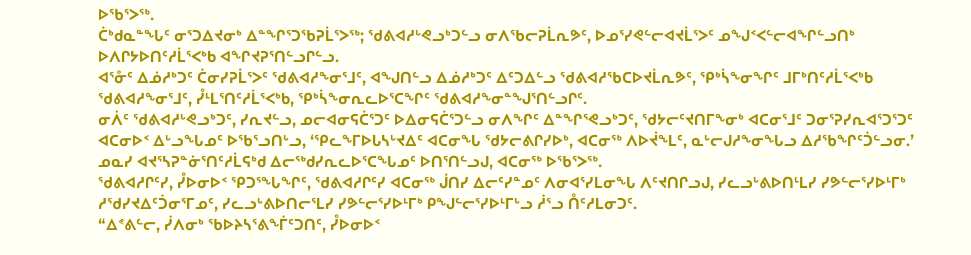ᐅᖃᕐᐳᖅ.
ᑖᒃᑯᓇᓐᖓᑦ ᓂᕐᑐᐃᔪᓂᒃ ᐃᓐᖏᕐᑐᖃᕈᒫᕐᐳᖅ; ᖁᕕᐊᓱᒡᕙᓗᒃᑐᓪᓗ ᓂᐱᖃᓕᕈᒫᕆᕗᑦ, ᐅᓄᕐᓯᕙᓪᓕᐊᔪᒫᕐᐳᑦ ᓄᖑᑉᐸᓪᓕᐊᖏᓪᓗᑎᒃ ᐅᐱᒋᔭᐅᑎᑦᓱᒫᕐᐸᒃᑲ ᐊᖏᔪᕈᕐᑎᓪᓗᒋᓪᓗ.
ᐊᕐᓁᑦ ᐃᓅᓱᒃᑐᑦ ᑖᓂᓯᕈᒫᕐᐳᑦ ᖁᕕᐊᓱᖕᓂᕐᒧᑦ, ᐊᖑᑎᓪᓗ ᐃᓅᓱᒃᑐᑦ ᐃᑦᑐᐃᓪᓗ ᖁᕕᐊᓱᖃᑕᐅᔪᒫᕆᕗᑦ, ᕿᒃᓵᖕᓂᖏᑦ ᒧᒥᒃᑎᑦᓱᒫᕐᐸᒃᑲ ᖁᕕᐊᓱᖕᓂᕐᒧᑦ, ᓮᒻᒪᕐᑎᑦᓱᒫᕐᐸᒃᑲ, ᕿᒃᓵᖕᓂᕆᓚᐅᕐᑕᖏᑦ ᖁᕕᐊᓱᖕᓂᓐᖑᕐᑎᓪᓗᒋᑦ.
ᓂᐲᑦ ᖁᕕᐊᓱᒡᕙᓗᒃᑐᑦ, ᓯᕆᔪᓪᓗ, ᓄᓕᐊᓂᕋᑖᕐᑐᑦ ᐅᐃᓂᕋᑖᕐᑐᓪᓗ ᓂᐱᖏᑦ ᐃᓐᖏᕐᕙᓗᒃᑐᑦ, ᖁᔭᓕᑦᔪᑎᒥᖕᓂᒃ ᐊᑕᓂᕐᒧᑦ ᑐᓂᕐᕈᓯᕆᐊᕐᑐᕐᑐᑦ ᐊᑕᓂᐅᑉ ᐃᒡᓗᖓᓄᑦ ᐅᖃᕐᓗᑎᒡᓗ, ‘ᕿᓚᖕᒥᐅᒐᓴᒡᔪᐃᑦ ᐊᑕᓂᖓ ᖁᔭᓕᕕᒋᓯᐅᒃ, ᐊᑕᓂᖅ ᐱᐅᔫᖕᒪᑦ, ᓇᒡᓕᒍᓱᖕᓂᖓᓗ ᐃᓱᖃᖏᑦᑑᓪᓗᓂ.’ ᓄᓇᓯ ᐊᔪᕐᓴᕈᓐᓃᕐᑎᑦᓱᒫᕋᒃᑯ ᐃᓕᖅᑯᓯᕆᓚᐅᕐᑕᖓᓄᑦ ᐅᑎᕐᑎᓪᓗᒍ, ᐊᑕᓂᖅ ᐅᖃᕐᐳᖅ.
ᖁᕕᐊᓱᒋᑦᓯ, ᓮᐅᓂᐅᑉ ᕿᑐᕐᖓᖏᑦ, ᖁᕕᐊᓱᒋᑦᓯ ᐊᑕᓂᖅ ᒎᑎᓯ ᐃᓕᑦᓯᓐᓄᑦ ᐱᓂᐊᕐᓯᒪᓂᖓ ᐱᑦᔪᑎᒋᓗᒍ, ᓯᓚᓗᒡᕕᐅᑎᒻᒪᓯ ᓯᕗᓪᓕᕐᓯᐅᒻᒥᒃ ᓱᖁᓯᔪᐃᑦᑑᓂᕐᒥᓄᑦ, ᓯᓚᓗᒡᕕᐅᑎᓕᕐᒪᓯ ᓯᕗᓪᓕᕐᓯᐅᒻᒥᒃ ᑭᖑᓪᓕᕐᓯᐅᒻᒥᒡᓗ ᓲᕐᓗ ᑍᑦᓱᒪᓂᑐᑦ.
“ᐃᕝᕕᓪᓕ, ᓰᐱᓂᒃ ᖃᐅᔨᓴᕐᕕᖕᒦᑦᑐᑎᑦ, ᓮᐅᓂᐅᑉ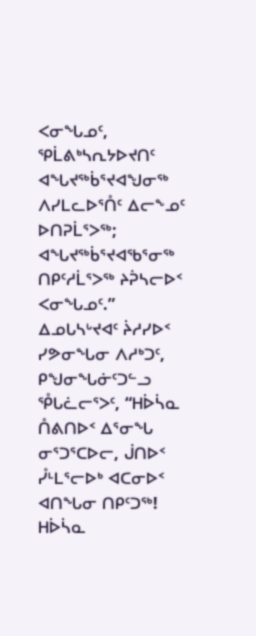ᐸᓂᖓᓄᑦ, ᕿᒫᕕᒃᓴᕆᔭᐅᔪᑎᑦ ᐊᖓᔪᖅᑳᕐᔪᐊᖑᓂᖅ ᐱᓯᒪᓚᐅᕐᑍᑦ ᐃᓕᖕᓄᑦ ᐅᑎᕈᒫᕐᐳᖅ; ᐊᖓᔪᖅᑳᕐᔪᐊᖃᕐᓂᖅ ᑎᑭᑦᓱᒫᕐᐳᖅ ᔨᕉᓴᓕᐅᑉ ᐸᓂᖓᓄᑦ.”
ᐃᓄᒐᓴᒡᔪᐊᑦ ᔩᓱᓯᐅᑉ ᓯᕗᓂᖓᓂ ᐱᓱᒃᑐᑦ, ᑭᖑᓂᖓᓃᑦᑐᓪᓗ ᕾᒐᓛᓕᕐᐳᑦ, “ᕼᐆᓵᓇ ᑍᕕᑎᐅᑉ ᐃᕐᓂᖓ ᓂᕐᑐᕐᑕᐅᓕ, ᒎᑎᐅᑉ ᓮᒻᒪᕐᓕᐅᒃ ᐊᑕᓂᐅᑉ ᐊᑎᖓᓂ ᑎᑭᑦᑐᖅ! ᕼᐆᓵᓇ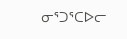ᓂᕐᑐᕐᑕᐅᓕ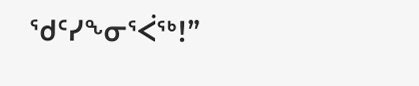ᖁᑦᓯᖕᓂᕐᐹᖅ!”